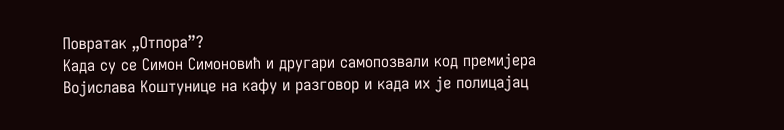Повратак „Отпора”?
Када су се Симон Симоновић и другари самопозвали код премијера Војислава Коштунице на кафу и разговор и када их је полицајац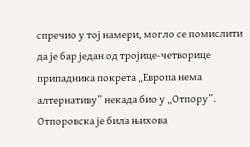спречио у тој намери, могло се помислити да је бар један од тројице-четворице припадника покрета „Европа нема алтернативу” некада био у „Отпору”.
Отпоровска је била њихова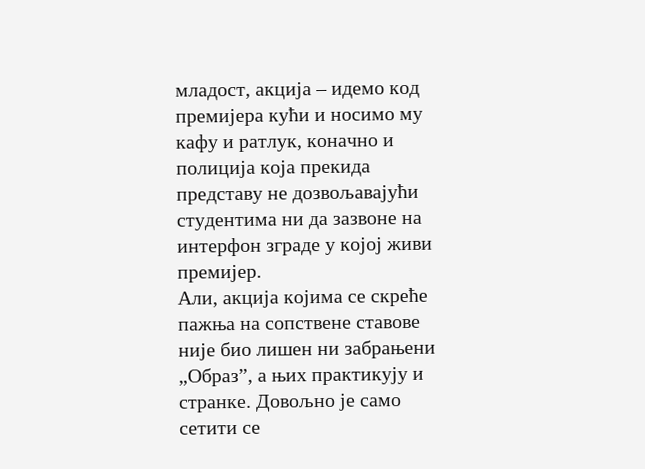младост, акција – идемо код премијера кући и носимо му кафу и ратлук, коначно и полиција која прекида представу не дозвољавајући студентима ни да зазвоне на интерфон зграде у којој живи премијер.
Али, акција којима се скреће пажња на сопствене ставове није био лишен ни забрањени „Образ”, а њих практикују и странке. Довољно је само сетити се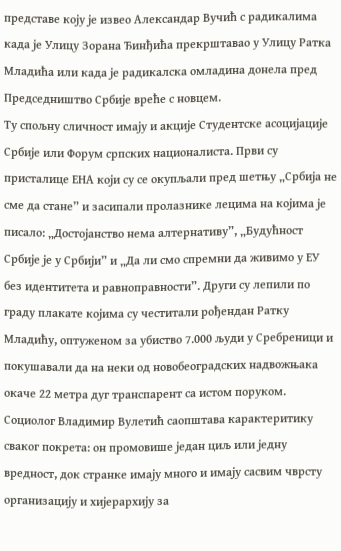представе коју је извео Александар Вучић с радикалима када је Улицу Зорана Ђинђића прекрштавао у Улицу Ратка Младића или када је радикалска омладина донела пред Председништво Србије вреће с новцем.
Ту спољну сличност имају и акције Студентске асоцијације Србије или Форум српских националиста. Први су присталице ЕНА који су се окупљали пред шетњу „Србија не сме да стане” и засипали пролазнике лецима на којима је писало: „Достојанство нема алтернативу”, „Будућност Србије је у Србији” и „Да ли смо спремни да живимо у ЕУ без идентитета и равноправности”. Други су лепили по граду плакате којима су честитали рођендан Ратку Младићу, оптуженом за убиство 7.000 људи у Сребреници и покушавали да на неки од новобеоградских надвожњака окаче 22 метра дуг транспарент са истом поруком.
Социолог Владимир Вулетић саопштава карактеритику сваког покрета: он промовише један циљ или једну вредност, док странке имају много и имају сасвим чврсту организацију и хијерархију за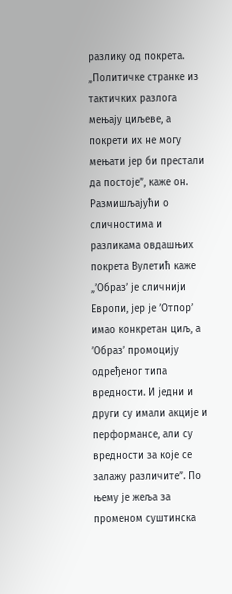разлику од покрета. „Политичке странке из тактичких разлога мењају циљеве, а покрети их не могу мењати јер би престали да постоје”, каже он.
Размишљајући о сличностима и разликама овдашњих покрета Вулетић каже „’Образ’ је сличнији Европи, јер је ’Отпор’ имао конкретан циљ, а ’Образ’ промоцију одређеног типа вредности. И једни и други су имали акције и перформансе, али су вредности за које се залажу различите”. По њему је жеља за променом суштинска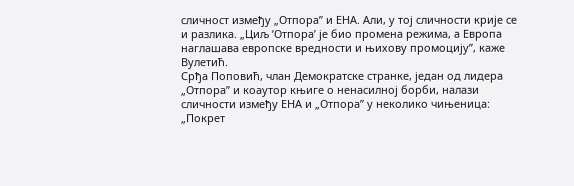сличност између „Отпора” и ЕНА. Али, у тој сличности крије се и разлика. „Циљ ’Отпора’ је био промена режима, а Европа наглашава европске вредности и њихову промоцију”, каже Вулетић.
Срђа Поповић, члан Демократске странке, један од лидера „Отпора” и коаутор књиге о ненасилној борби, налази сличности између ЕНА и „Отпора” у неколико чињеница: „Покрет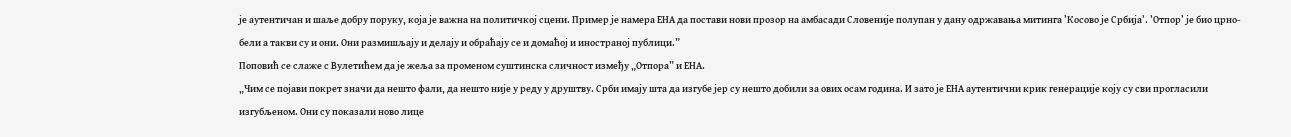је аутентичан и шаље добру поруку, која је важна на политичкој сцени. Пример је намера ЕНА да постави нови прозор на амбасади Словеније полупан у дану одржавања митинга ’Косово је Србија’. ’Отпор’ је био црно-бели а такви су и они. Они размишљају и делају и обраћају се и домаћој и иностраној публици.”
Поповић се слаже с Вулетићем да је жеља за променом суштинска сличност између „Отпора” и ЕНА.
„Чим се појави покрет значи да нешто фали, да нешто није у реду у друштву. Срби имају шта да изгубе јер су нешто добили за ових осам година. И зато је ЕНА аутентични крик генерације коју су сви прогласили изгубљеном. Они су показали ново лице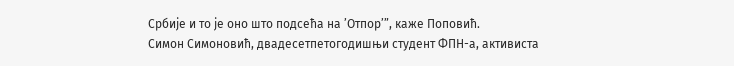Србије и то је оно што подсећа на ’Отпор’”, каже Поповић.
Симон Симоновић, двадесетпетогодишњи студент ФПН-а, активиста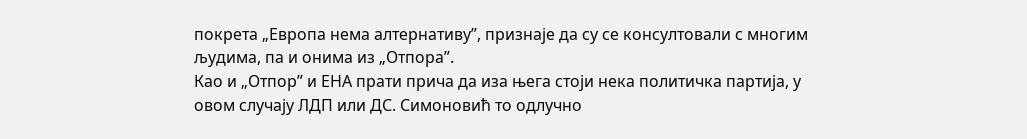покрета „Европа нема алтернативу”, признаје да су се консултовали с многим људима, па и онима из „Отпора”.
Као и „Отпор” и ЕНА прати прича да иза њега стоји нека политичка партија, у овом случају ЛДП или ДС. Симоновић то одлучно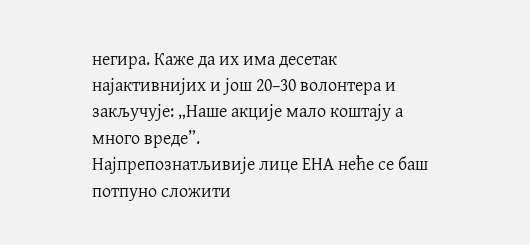негира. Каже да их има десетак најактивнијих и још 20–30 волонтера и закључује: „Наше акције мало коштају а много вреде”.
Најпрепознатљивије лице ЕНА неће се баш потпуно сложити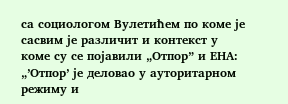са социологом Вулетићем по коме је сасвим је различит и контекст у коме су се појавили „Отпор” и ЕНА: „’Отпор’ је деловао у ауторитарном режиму и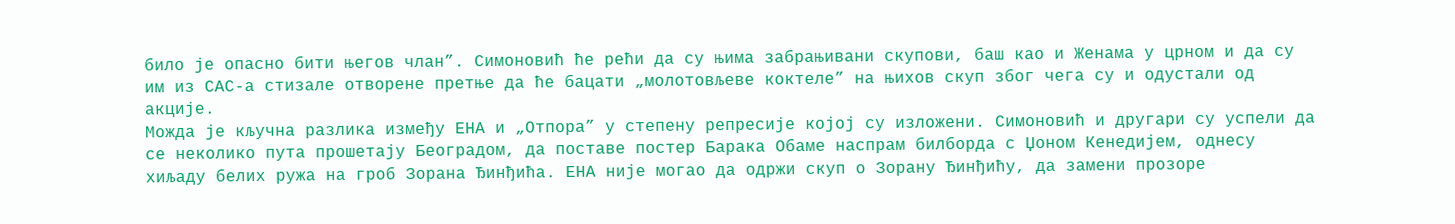било је опасно бити његов члан”. Симоновић ће рећи да су њима забрањивани скупови, баш као и Женама у црном и да су им из САС-а стизале отворене претње да ће бацати „молотовљеве коктеле” на њихов скуп због чега су и одустали од акције.
Можда је кључна разлика између ЕНА и „Отпора” у степену репресије којој су изложени. Симоновић и другари су успели да се неколико пута прошетају Београдом, да поставе постер Барака Обаме наспрам билборда с Џоном Кенедијем, однесу хиљаду белих ружа на гроб Зорана Ђинђића. ЕНА није могао да одржи скуп о Зорану Ђинђићу, да замени прозоре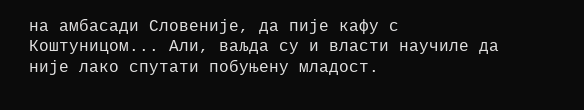на амбасади Словеније, да пије кафу с Коштуницом... Али, ваљда су и власти научиле да није лако спутати побуњену младост.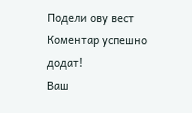Подели ову вест
Комeнтар успeшно додат!
Ваш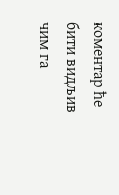комeнтар ћe бити видљив чим га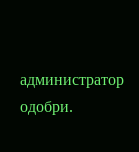администратор одобри.